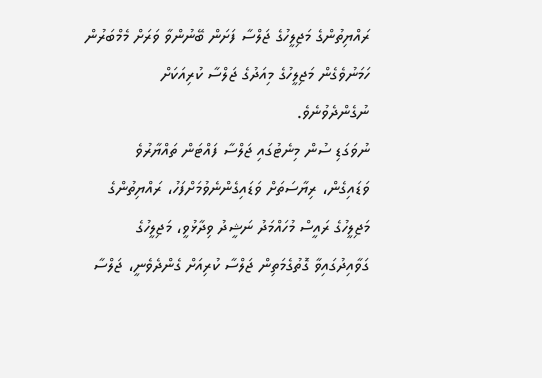ރައްޔިތުންގެ މަޖިލީހުގެ ޖަލްސާ ފަށަން ބޭނުންވާ ވަރަށް މެމްބަރުން ހަމަނުވެގެން މަޖިލީހުގެ މިއަދުގެ ޖަލްސާ ކުރިއަކަށް ނުގެންދެވުނެވެ.
ނުވަގަޑި ސުން މިނެޓުގައި ޖަލްސާ ފައްޓަން ތައްޔާރުވެ ވަޑައިގެން، ރިޔާސަތަށް ވަޑައިގެންނެވުމަށްފަހު، ރައްޔިތުންގެ މަޖިލީހުގެ ރައީސް މުހައްމަދު ނަޝީދު ވިދާޅުވީ، މަޖިލީހުގެ ގަވާއިދުގައިވާ ގޮތުގެމަތިން ޖަލްސާ ކުރިއަށް ގެންދެވެނީ، ޖަލްސާ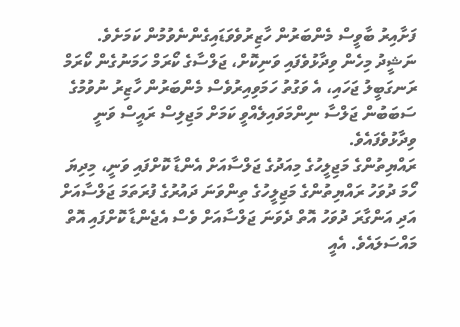ފަށާއިރު ބާވީސް މެންބަރުން ހާޒިރުވެވަޑައިގެންނެވުމުން ކަމަށެވެ.
ނަޝީދު މިހެން ވިދާޅުވެފައި ވަނިކޮށް، ޖަލްސާގެ ކޯރަމް ހަމަނުގެން ކޯރަމް ރަނގަބީލު ޖަހައި، އެ ވަގުތު ހަމަވިއިރުވެސް މެންބަރުން ހާޒިރު ނުވުމުގެ ސަބަބުން ޖަލްސާ ނިންމަވައިލެއްވީ ކަމަށް މަޖިލިސް ރައީސް ވަނީ ވިދާޅުވެފައެވެ.
ރައްޔިތުންގެ މަޖިލީހުގެ މިއަދުގެ ޖަލްސާއަށް އެންޑާ ކޮށްފައި ވަނީ، މިދިޔަ ހޯމަ ދުވަހު ރައްޔިތުންގެ މަޖިލީހުގެ ތިންވަނަ ދައުރުގެ ފުރަތަމަ ޖަލްސާއަށް އަދި އަންގާރަ ދުވަހު އޮތް ދެވަނަ ޖަލްސާއަށް ވެސް އެޖެންޑާ ކޮށްފައި އޮތް މައްސަލައެވެ. އެއީ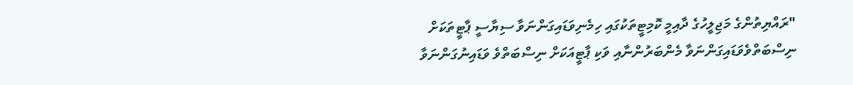"ރައްޔިތުންގެ މަޖިލީހުގެ ދާއިމީ ކޮމިޓީތަކުގައި ހިމެނިވަޑައިގަންނަވާ ސިޔާސީ ޕާޓީތަކަށް ނިސްބަތްވެވަޑައިގަންނަވާ މެންބަރުންނާއި ވަކި ޕާޓީއަކަށް ނިސްބަތްވެ ވަޑައިނުގަންނަވާ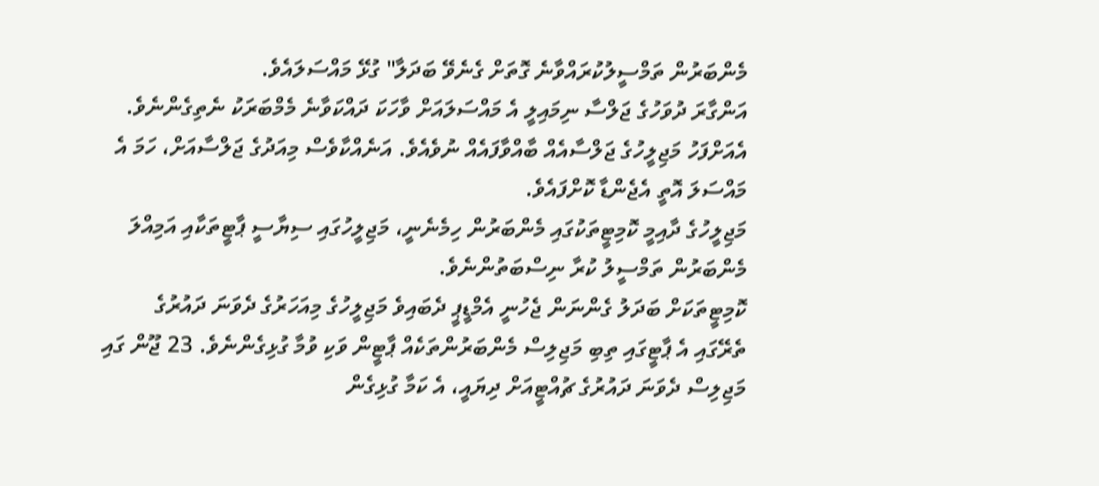މެންބަރުން ތަމްސީލުކުރައްވާނެ ގޮތަށް ގެނެވޭ ބަދަލާ" ގުޅޭ މައްސަލައެވެ.
އަންގާރަ ދުވަހުގެ ޖަލްސާ ނިމައިލީ އެ މައްސަލައަށް ވާހަކަ ދައްކަވާނެ މެމްބަރަކު ނެތިގެންނެވެ. އެއަށްފަހު މަޖިލީހުގެ ޖަލްސާއެއް ބާއްވާފައެއް ނުވެއެވެ. އަނެއްކާވެސް މިއަދުގެ ޖަލްސާއަށް، ހަމަ އެ މައްސަލަ އޮތީ އެޖެންޑާ ކޮށްފައެވެ.
މަޖިލީހުގެ ދާއިމީ ކޮމިޓީތަކުގައި މެންބަރުން ހިމެނެނީ، މަޖިލީހުގައި ސިޔާސީ ޕާޓީތަކާއި އަމިއްލަ މެންބަރުން ތަމްސީލު ކުރާ ނިސްބަތުންނެވެ.
ކޮމިޓީތަކަށް ބަދަލު ގެންނަން ޖެހުނީ އެމްޑީޕީ ދެބައިވެ މަޖިލީހުގެ މިއަހަރުގެ ދެވަނަ ދައުރުގެ ތެރޭގައި އެ ޕާޓީގައި ތިބި މަޖިލިސް މެންބަރުންތަކެއް ޕާޓީން ވަކި ވުމާ ގުޅިގެންނެވެ. 23 ޖޫން ގައި މަޖިލިސް ދެވަނަ ދައުރުގެ ޗުއްޓީއަށް ދިޔައީ، އެ ކަމާ ގުޅިގެން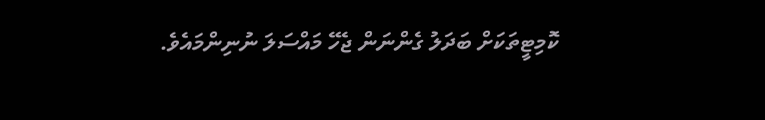ކޮމިޓީތަކަށް ބަދަލު ގެންނަން ޖެހޭ މައްސަލަ ނުނިންމައެވެ.